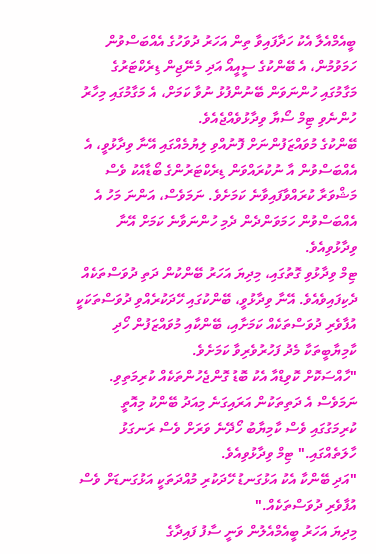ބީއެމްއެލާ އެކު ހަދާފައިވާ ތިން އަހަރު ދުވަހުގެ އެއްބަސްވުން ހަމަވުމުން، އެ ބޭންކުގެ ސީއީއޯ އަދި މެނޭޖިން ޑިރެކްޓަރުގެ މަގާމުގައި ހުންނަވަން ބޭނުންފުޅު ނުވާ ކަމަށް، އެ މަގާމުގައި މިހާރު ހުންނެވި ޓިމް ސޯޔާ ވިދާޅުވެއްޖެއެވެ.
ބޭންކުގެ މުވައްޒަފުންނަށް ފޮނުއްވި ލިޔުމެއްގައި އޭނާ ވިދާޅުވީ، އެ އެއްބަސްވުން އާ ނުކުރައްވަން ޑިރެކްޓަރުންގެ ބޯޑާއެކު ވެސް މަޝްވަރާ ކުރައްވާފައިވާނެ ކަމަށެވެ. ނަމަވެސް، އަންނަ މަހު އެ އެއްބަސްވުން ހަމަވަންދެން ދެމި ހުންނަވާނެ ކަމަށް އޭނާ ވިދާޅުވިއެވެ.
ޓިމް ވިދާޅުވި ގޮތުގައި، މިދިޔަ އަހަރު ބޭންކުން ދަތި ދުވަސްތަކެއް ދެކިފައިވެއެވެ. އޭނާ ވިދާޅުވީ، ބޭންކުގައި ހޭދަކުރެއްވި ދުވަސްތަކަކީ އުފާވެރި ދުވަސްތަކެއް ކަމަށާއި، ބޭންކާއި މުވައްޒަފުން ހޯދި ކާމިޔާބީތަކާ މެދު ފަހުރުވެރިވާ ކަމަށެވެ.
"ހާއްސަކޮށް ކޮވިޑްއާ އެކު ބޮޑު ގޮންޖެހުންތަކެއް ކުރިމަތިވި. ނަމަވެސް އެ ދަތިތަކުން އަރައިގަނެ މިއަދު ބޭންކު މިއޮތީ ކުރިމަގުގައި ވެސް ކާމިޔާބު ހޯދޭނެ ވަރަށް ވެސް ރަނގަޅު ހާލަތެއްގައި." ޓިމް ވިދާޅުވިއެވެ.
"އަދި ބޭންކާ އެކު އަޅުގަނޑު ހޭދަކުރި މުއްދަތަކީ އަޅުގަނޑަށް ވެސް އުފާވެރި ދުވަސްތަކެއް."
މިދިޔަ އަހަރު ބީއެމްއެލުން ވަނީ ސާފު ފައިދާގެ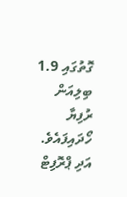ގޮތުގައި 1.9 ބިލިއަން ރުފިޔާ ހޯދައިފައެވެ. އަދި ޕްރޮފިޓް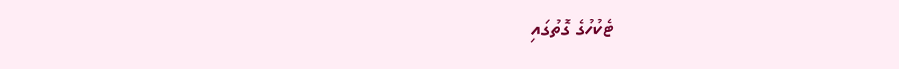ޓެކުހުގެ ގޮތުގައި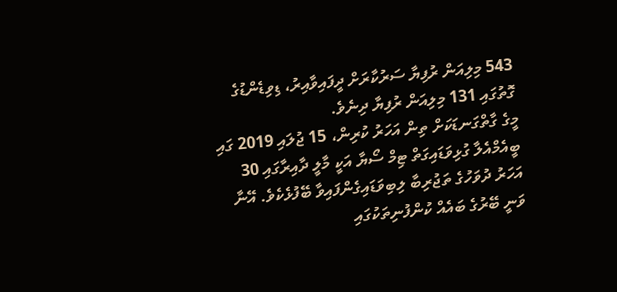543 މިލިއަން ރުފިޔާ ސަރުކާރަށް ދީފައިވާއިރު، ޑިވިޑެންޑުގެ ގޮތުގައި 131 މިލިއަން ރުފިޔާ ދިނެވެ.
މީގެ ގާތްގަނޑަކަށް ތިން އަހަރު ކުރިން، 15 ޖުލައި 2019 ގައި ބީއެމްއެލާ ގުޅިވަޑައިގަތް ޓިމް ސޯޔާ އަކީ މާލީ ދާއިރާގައި 30 އަހަރު ދުވަހުގެ ތަޖުރިބާ ލިބިވަޑައިގެންފައިވާ ބޭފުޅެކެވެ. އޭނާ ވަނީ ބޭރުގެ ބައެއް ކުންފުނިތަކުގައި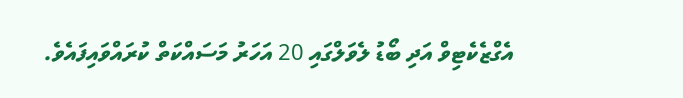އެގްޒެކެޓިވް އަދި ބޯޑު ލެވަލްގައި 20 އަހަރު މަސައްކަތް ކުރައްވައިފައެވެ.